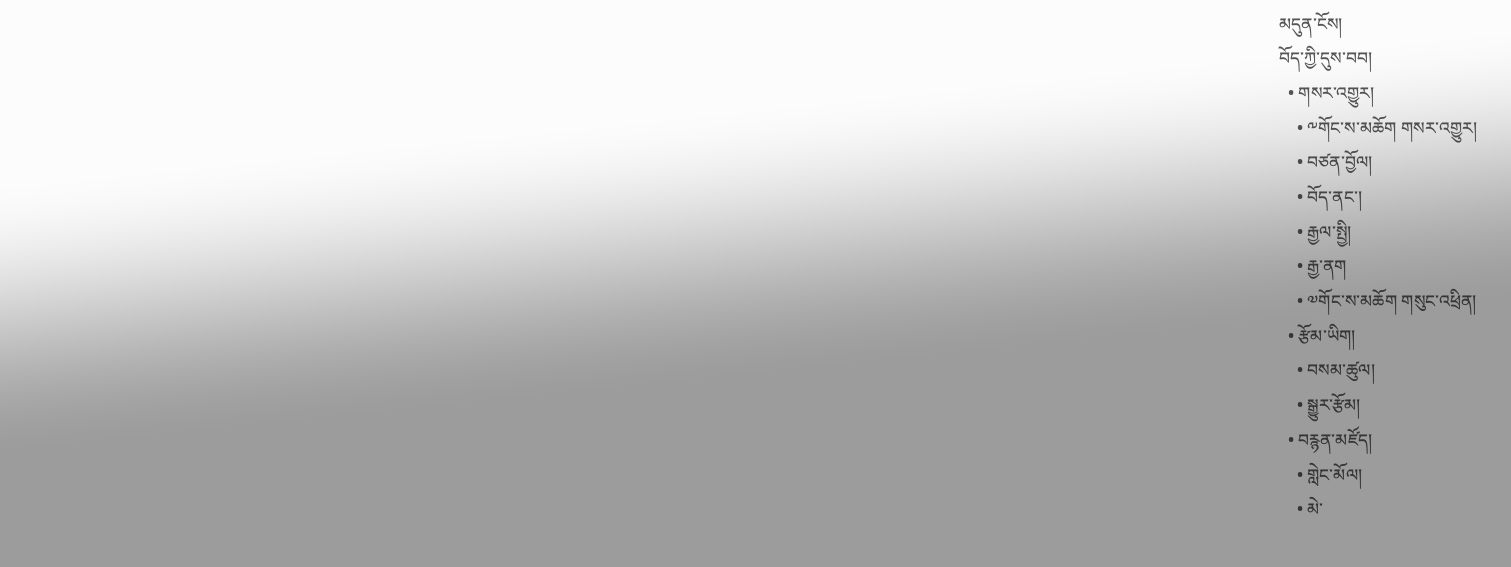མདུན་ངོས།
བོད་ཀྱི་དུས་བབ།
  • གསར་འགྱུར།
    • ༸གོང་ས་མཆོག གསར་འགྱུར།
    • བཙན་བྱོལ།
    • བོད་ནང་།
    • རྒྱལ་སྤྱི།
    • རྒྱ་ནག
    • ༧གོང་ས་མཆོག གསུང་འཕྲིན།
  • རྩོམ་ཡིག།
    • བསམ་ཚུལ།
    • སྒྱུར་རྩོམ།
  • བརྙན་མཛོད།
    • གླེང་མོལ།
    • མེ་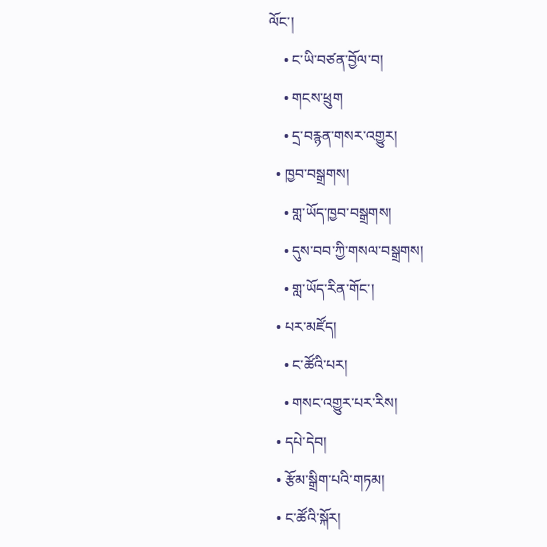ལོང་།
    • ང་ཡི་བཙན་བྱོལ་བ།
    • གངས་ཕྲུག
    • དྲ་བརྙན་གསར་འགྱུར།
  • ཁྱབ་བསྒྲགས།
    • གླ་ཡོད་ཁྱབ་བསྒྲགས།
    • དུས་བབ་ཀྱི་གསལ་བསྒྲགས།
    • གླ་ཡོད་རིན་གོང་།
  • པར་མཛོད།
    • ང་ཚོའི་པར།
    • གསང་འགྱུར་པར་རིས།
  • དཔེ་དེབ།
  • རྩོམ་སྒྲིག་པའི་གཏམ།
  • ང་ཚོའི་སྐོར།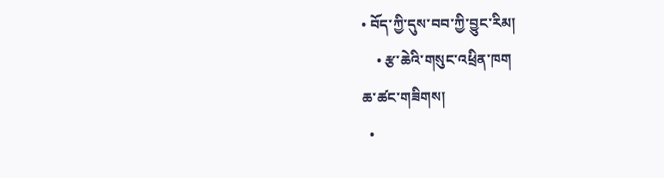• བོད་ཀྱི་དུས་བབ་ཀྱི་བྱུང་རིམ།
    • རྩ་ཆེའི་གསུང་འཕྲིན་ཁག
ཆ་ཚང་གཟིགས།
  •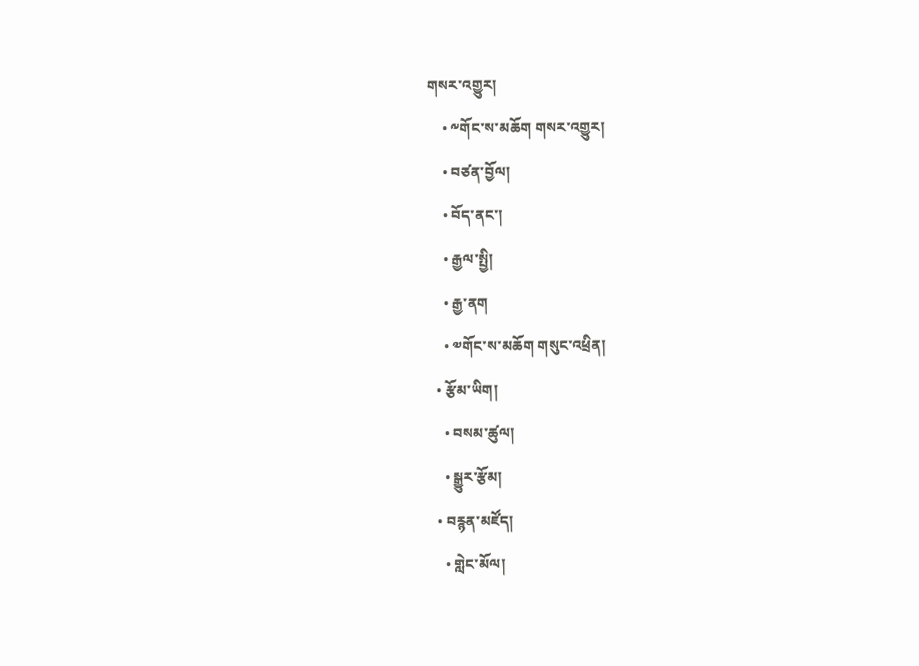གསར་འགྱུར།
    • ༸གོང་ས་མཆོག གསར་འགྱུར།
    • བཙན་བྱོལ།
    • བོད་ནང་།
    • རྒྱལ་སྤྱི།
    • རྒྱ་ནག
    • ༧གོང་ས་མཆོག གསུང་འཕྲིན།
  • རྩོམ་ཡིག།
    • བསམ་ཚུལ།
    • སྒྱུར་རྩོམ།
  • བརྙན་མཛོད།
    • གླེང་མོལ།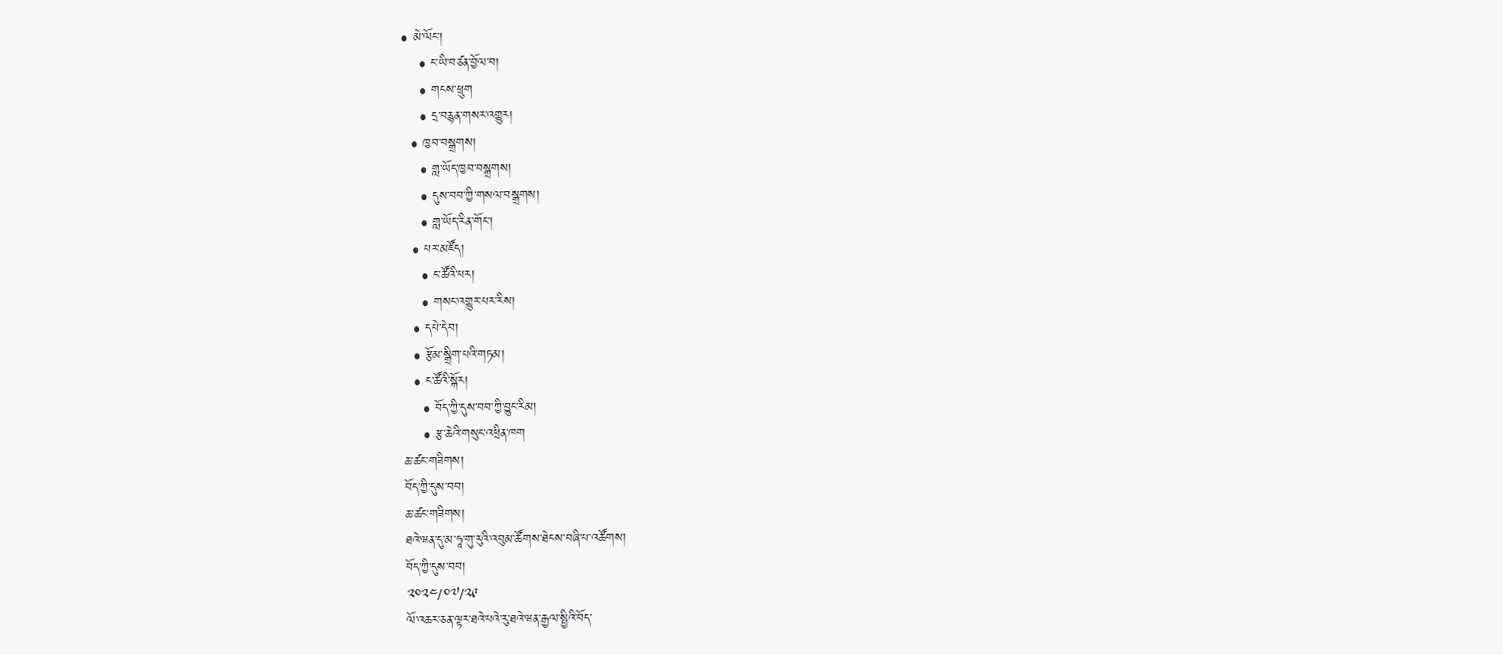• མེ་ལོང་།
    • ང་ཡི་བཙན་བྱོལ་བ།
    • གངས་ཕྲུག
    • དྲ་བརྙན་གསར་འགྱུར།
  • ཁྱབ་བསྒྲགས།
    • གླ་ཡོད་ཁྱབ་བསྒྲགས།
    • དུས་བབ་ཀྱི་གསལ་བསྒྲགས།
    • གླ་ཡོད་རིན་གོང་།
  • པར་མཛོད།
    • ང་ཚོའི་པར།
    • གསང་འགྱུར་པར་རིས།
  • དཔེ་དེབ།
  • རྩོམ་སྒྲིག་པའི་གཏམ།
  • ང་ཚོའི་སྐོར།
    • བོད་ཀྱི་དུས་བབ་ཀྱི་བྱུང་རིམ།
    • རྩ་ཆེའི་གསུང་འཕྲིན་ཁག
ཆ་ཚང་གཟིགས།
བོད་ཀྱི་དུས་བབ།
ཆ་ཚང་གཟིགས།
ཐའེ་ཝན་དུ་མ་ཧཱ་གུ་རུའི་འབུམ་ཚོགས་ཐེངས་བཞི་པ་འཚོགས།
བོད་ཀྱི་དུས་བབ།
༢༠༢༤/༠༧/༢༩
ལོ་འཆར་ཅན་ལྟར་ཐའེ་པའེ་རུ་ཐའེ་ཝན་རྒྱལ་སྤྱིའི་བོད་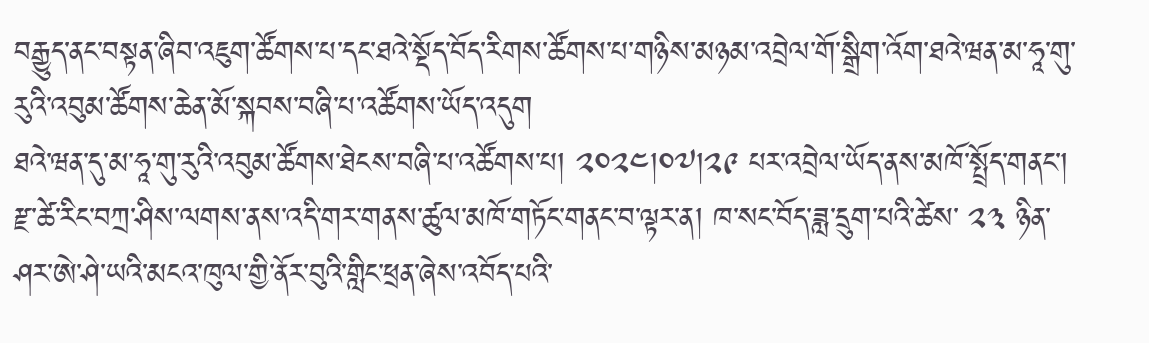བརྒྱུད་ནང་བསྟན་ཞིབ་འཇུག་ཚོགས་པ་དང་ཐའེ་སྡོད་བོད་རིགས་ཚོགས་པ་གཉིས་མཉམ་འབྲེལ་གོ་སྒྲིག་འོག་ཐའེ་ཝན་མ་ཧཱ་གུ་རུའི་འབུམ་ཚོགས་ཆེན་མོ་སྐབས་བཞི་པ་འཚོགས་ཡོད་འདུག
ཐའེ་ཝན་དུ་མ་ཧཱ་གུ་རུའི་འབུམ་ཚོགས་ཐེངས་བཞི་པ་འཚོགས་པ། ༢༠༢༤།༠༧།༢༩ པར་འབྲེལ་ཡོད་ནས་མཁོ་སྤྲོད་གནང་།
རྫ་ཚེ་རིང་བཀྲ་ཤིས་ལགས་ནས་འདི་གར་གནས་ཚུལ་མཁོ་གཏོང་གནང་བ་ལྟར་ན། ཁ་སང་བོད་ཟླ་དྲུག་པའི་ཚེས་ ༢༣ ཉིན་ཤར་ཨེ་ཤེ་ཡའི་མངའ་ཁུལ་གྱི་ནོར་བུའི་གླིང་ཕྲན་ཞེས་འབོད་པའི་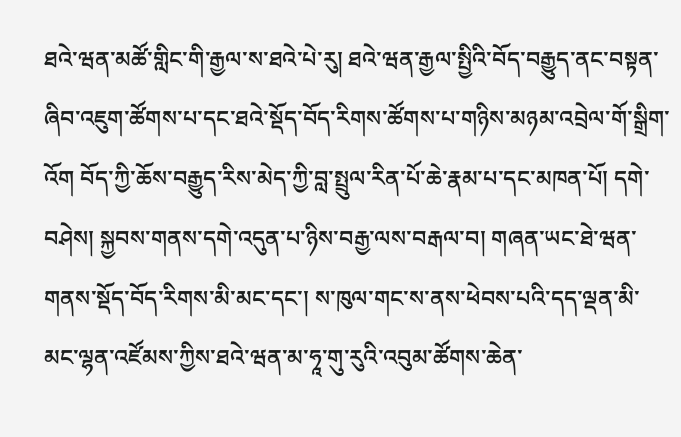ཐའེ་ཝན་མཚོ་གླིང་གི་རྒྱལ་ས་ཐའེ་པེ་རུ། ཐའེ་ཝན་རྒྱལ་སྤྱིའི་བོད་བརྒྱུད་ནང་བསྟན་ཞིབ་འཇུག་ཚོགས་པ་དང་ཐའེ་སྡོད་བོད་རིགས་ཚོགས་པ་གཉིས་མཉམ་འབྲེལ་གོ་སྒྲིག་འོག བོད་ཀྱི་ཆོས་བརྒྱུད་རིས་མེད་ཀྱི་བླ་སྤྲུལ་རིན་པོ་ཆེ་རྣམ་པ་དང་མཁན་པོ། དགེ་བཤེས། སྐྱབས་གནས་དགེ་འདུན་པ་ཉིས་བརྒྱ་ལས་བརྒལ་བ། གཞན་ཡང་ཐེ་ཝན་གནས་སྡོད་བོད་རིགས་མི་མང་དང་། ས་ཁུལ་གང་ས་ནས་ཕེབས་པའི་དད་ལྡན་མི་མང་ལྷན་འཛོམས་ཀྱིས་ཐའེ་ཝན་མ་ཧཱ་གུ་རུའི་འབུམ་ཚོགས་ཆེན་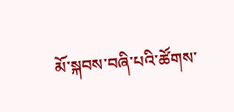མོ་སྐབས་བཞི་པའི་ཚོགས་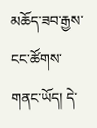མཆོད་ཟབ་རྒྱས་ངང་ཚོགས་གནང་ཡོད། དེ་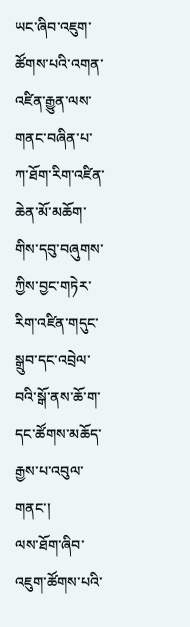ཡང་ཞིབ་འཇུག་ཚོགས་པའི་འགན་འཛིན་རྒྱུན་ལས་གནང་བཞིན་པ་ཀ་ཐོག་རིག་འཛིན་ཆེན་མོ་མཆོག་གིས་དབུ་བཞུགས་ཀྱིས་བྱང་གཏེར་རིག་འཛིན་གདུང་སྒྲུབ་དང་འབྲེལ་བའི་སྒོ་ནས་ཆོ་ག་དང་ཚོགས་མཆོད་རྒྱས་པ་འབུལ་གནང་།
ལས་ཐོག་ཞིབ་འཇུག་ཚོགས་པའི་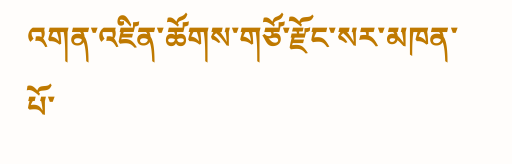འགན་འཛིན་ཚོགས་གཙོ་རྫོང་སར་མཁན་པོ་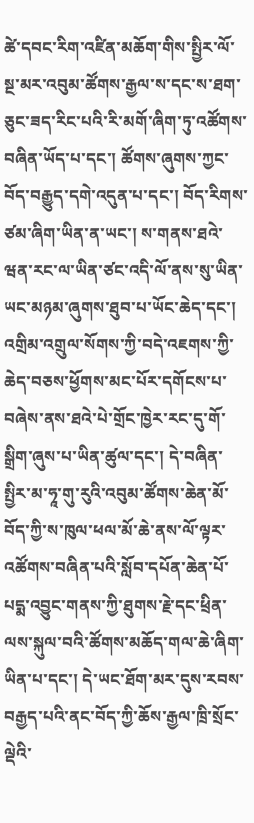ཚེ་དབང་རིག་འཛིན་མཆོག་གིས་སྤྱིར་ལོ་སྔ་མར་འབུམ་ཚོགས་རྒྱལ་ས་དང་ས་ཐག་ཅུང་ཟད་རིང་པའི་རི་མགོ་ཞིག་ཏུ་འཚོགས་བཞིན་ཡོད་པ་དང་། ཚོགས་ཞུགས་ཀྱང་བོད་བརྒྱུད་དགེ་འདུན་པ་དང་། བོད་རིགས་ཙམ་ཞིག་ཡིན་ན་ཡང་། ས་གནས་ཐའེ་ཝན་རང་ལ་ཡིན་ཙང་འདི་ལོ་ནས་སུ་ཡིན་ཡང་མཉམ་ཞུགས་ཐུབ་པ་ཡོང་ཆེད་དང་། འགྲིམ་འགྲུལ་སོགས་ཀྱི་བདེ་འཇགས་ཀྱི་ཆེད་བཅས་ཕྱོགས་མང་པོར་དགོངས་པ་བཞེས་ནས་ཐའེ་པེ་གྲོང་ཁྱེར་རང་དུ་གོ་སྒྲིག་ཞུས་པ་ཡིན་ཚུལ་དང་། དེ་བཞིན་སྤྱིར་མ་ཧཱ་གུ་རུའི་འབུམ་ཚོགས་ཆེན་མོ་བོད་ཀྱི་ས་ཁུལ་ཕལ་མོ་ཆེ་ནས་ལོ་ལྟར་འཚོགས་བཞིན་པའི་སློབ་དཔོན་ཆེན་པོ་པདྨ་འབྱུང་གནས་ཀྱི་ཐུགས་རྗེ་དང་ཕྲིན་ལས་སྐུལ་བའི་ཚོགས་མཆོད་གལ་ཆེ་ཞིག་ཡིན་པ་དང་། དེ་ཡང་ཐོག་མར་དུས་རབས་བརྒྱད་པའི་ནང་བོད་ཀྱི་ཆོས་རྒྱལ་ཁྲི་སྲོང་ལྡེའི་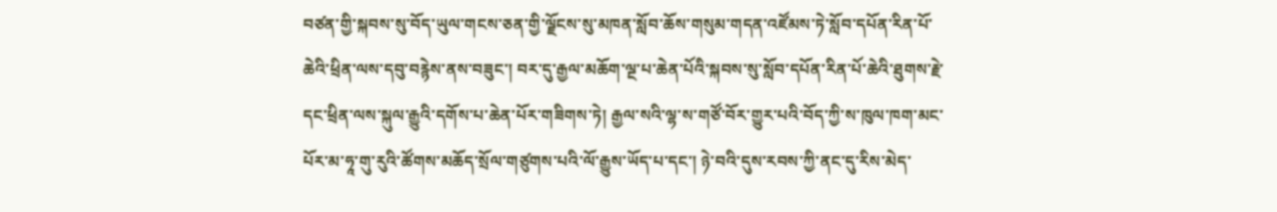བཙན་གྱི་སྐབས་སུ་བོད་ཡུལ་གངས་ཅན་གྱི་ལྗོངས་སུ་མཁན་སློབ་ཆོས་གསུམ་གདན་འཛོམས་ཏེ་སློབ་དཔོན་རིན་པོ་ཆེའི་ཕྲིན་ལས་དབུ་བརྙེས་ནས་བཟུང་། བར་དུ་རྒྱལ་མཆོག་ལྔ་པ་ཆེན་པོའི་སྐབས་སུ་སློབ་དཔོན་རིན་པོ་ཆེའི་ཐུགས་རྗེ་དང་ཕྲིན་ལས་སྐུལ་རྒྱུའི་དགོས་པ་ཆེན་པོར་གཟིགས་ཏེ། རྒྱལ་སའི་ལྷ་ས་གཙོ་བོར་གྱུར་པའི་བོད་ཀྱི་ས་ཁུལ་ཁག་མང་པོར་མ་ཧཱ་གུ་རུའི་ཚོགས་མཆོད་སྲོལ་གཙུགས་པའི་ལོ་རྒྱུས་ཡོད་པ་དང་། ཉེ་བའི་དུས་རབས་ཀྱི་ནང་དུ་རིས་མེད་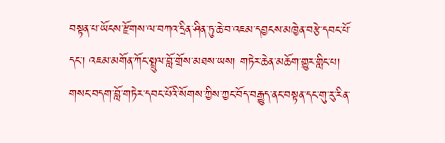བསྟན་པ་ཡོངས་རྫོགས་ལ་བཀའ་དྲིན་ཤིན་ཏུ་ཆེ་བ་འཇམ་དབྱངས་མཁྱེན་བརྩེ་དབང་པོ་དང་། འཇམ་མགོན་ཀོང་སྤྲུལ་བློ་གྲོས་མཐས་ཡས། གཏེར་ཆེན་མཆོག་གྱུར་གླིང་པ། གསང་བདག་བློ་གཏེར་དབང་པོའི་སོགས་ཀྱིས་ཀྱང་བོད་བརྒྱུད་ནང་བསྟན་དང་གུ་རུ་རིན་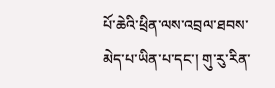པོ་ཆེའི་ཕྲིན་ལས་འབྲལ་ཐབས་མེད་པ་ཡིན་པ་དང་། གུ་རུ་རིན་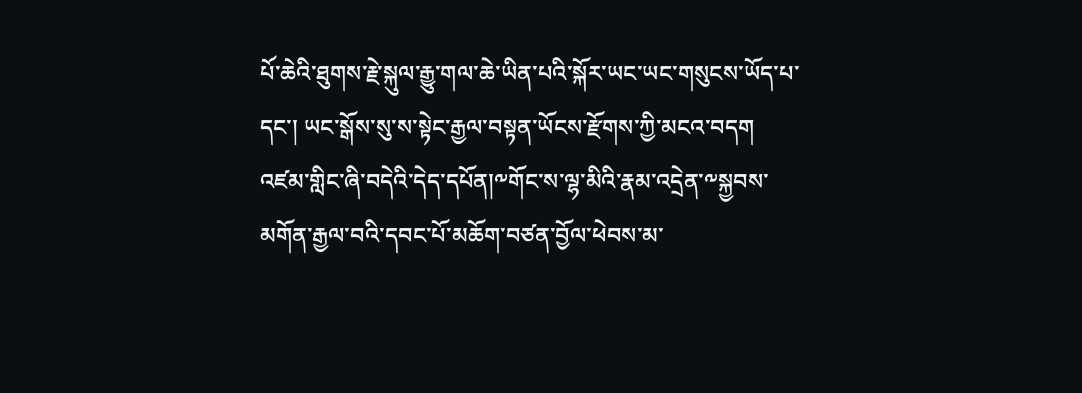པོ་ཆེའི་ཐུགས་རྗེ་སྐུལ་རྒྱུ་གལ་ཆེ་ཡིན་པའི་སྐོར་ཡང་ཡང་གསུངས་ཡོད་པ་དང་། ཡང་སྒོས་སུ་ས་སྟེང་རྒྱལ་བསྟན་ཡོངས་རྫོགས་ཀྱི་མངའ་བདག འཛམ་གླིང་ཞི་བདེའི་དེད་དཔོན།༸གོང་ས་ལྷ་མིའི་རྣམ་འདྲེན་༸སྐྱབས་མགོན་རྒྱལ་བའི་དབང་པོ་མཆོག་བཙན་བྱོལ་ཕེབས་མ་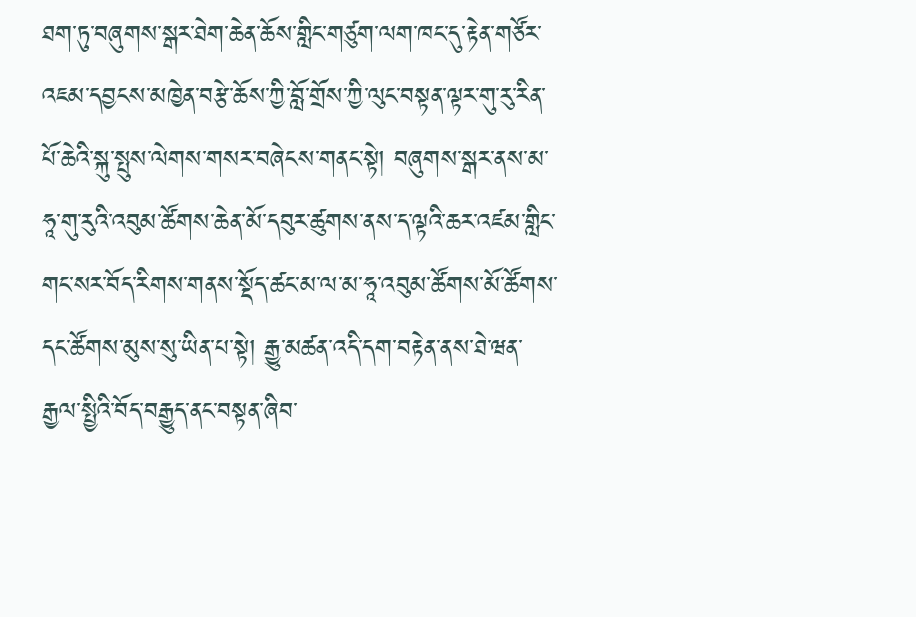ཐག་ཏུ་བཞུགས་སྒར་ཐེག་ཆེན་ཆོས་གླིང་གཙུག་ལག་ཁང་དུ་རྟེན་གཙོར་འཇམ་དབྱངས་མཁྱེན་བརྩེ་ཆོས་ཀྱི་བློ་གྲོས་ཀྱི་ལུང་བསྟན་ལྟར་གུ་རུ་རིན་པོ་ཆེའི་སྐུ་སྤུས་ལེགས་གསར་བཞེངས་གནང་སྟེ། བཞུགས་སྒར་ནས་མ་ཧཱ་གུ་རུའི་འབུམ་ཚོགས་ཆེན་མོ་དབུར་ཚུགས་ནས་ད་ལྟའི་ཆར་འཛམ་གླིང་གང་སར་བོད་རིགས་གནས་སྡོད་ཚང་མ་ལ་མ་ཧཱ་འབུམ་ཚོགས་མོ་ཚོགས་དང་ཚོགས་མུས་སུ་ཡིན་པ་སྟེ། རྒྱུ་མཚན་འདི་དག་བརྟེན་ནས་ཐེ་ཝན་རྒྱལ་སྤྱིའི་བོད་བརྒྱུད་ནང་བསྟན་ཞིབ་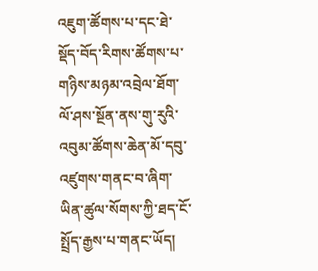འཇུག་ཚོགས་པ་དང་ཐེ་སྡོད་བོད་རིགས་ཚོགས་པ་གཉིས་མཉམ་འབྲེལ་ཐོག་ལོ་ཤས་སྔོན་ནས་གུ་རུའི་འབུམ་ཚོགས་ཆེན་མོ་དབུ་འཛུགས་གནང་བ་ཞིག་ཡིན་ཚུལ་སོགས་ཀྱི་ཐད་ངོ་སྤྲོད་རྒྱས་པ་གནང་ཡོད།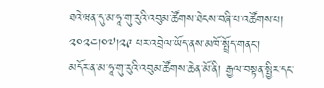ཐའེ་ཝན་དུ་མ་ཧཱ་གུ་རུའི་འབུམ་ཚོགས་ཐེངས་བཞི་པ་འཚོགས་པ། ༢༠༢༤།༠༧།༢༩ པར་འབྲེལ་ཡོད་ནས་མཁོ་སྤྲོད་གནང་།
མདོར་ན་མ་ཧཱ་གུ་རུའི་འབུམ་ཚོགས་ཆེན་མོ་ནི། རྒྱལ་བསྟན་སྤྱིར་དང་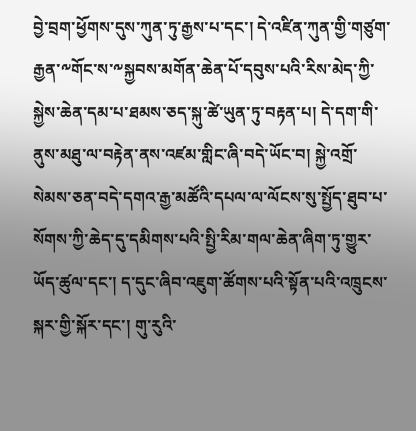བྱེ་བྲག་ཕྱོགས་དུས་ཀུན་ཏུ་རྒྱས་པ་དང་། དེ་འཛིན་ཀུན་གྱི་གཙུག་རྒྱན་༸གོང་ས་༸སྐྱབས་མགོན་ཆེན་པོ་དབུས་པའི་རིས་མེད་ཀྱི་སྐྱེས་ཆེན་དམ་པ་ཐམས་ཅད་སྐུ་ཚེ་ཡུན་ཏུ་བརྟན་པ། དེ་དག་གི་ནུས་མཐུ་ལ་བརྟེན་ནས་འཛམ་གླིང་ཞི་བདེ་ཡོང་བ། སྐྱེ་འགྲོ་སེམས་ཅན་བདེ་དགའ་རྒྱ་མཚོའི་དཔལ་ལ་ལོངས་སུ་སྤྱོད་ཐུབ་པ་སོགས་ཀྱི་ཆེད་དུ་དམིགས་པའི་སྤྱི་རིམ་གལ་ཆེན་ཞིག་ཏུ་གྱུར་ཡོད་ཚུལ་དང་། ད་དུང་ཞིབ་འཇུག་ཚོགས་པའི་སྟོན་པའི་འཁྲུངས་སྐར་གྱི་སྐོར་དང་། གུ་རུའི་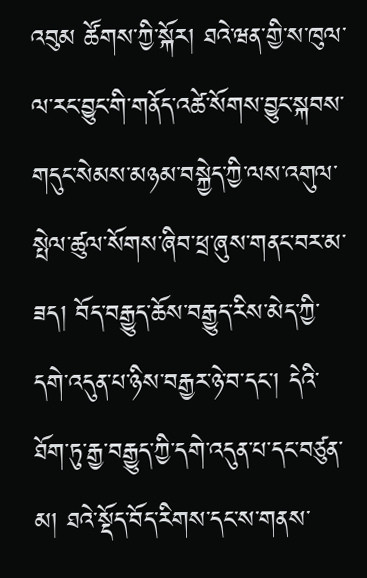འབུམ ཚོགས་ཀྱི་སྐོར། ཐའེ་ཝན་གྱི་ས་ཁུལ་ལ་རང་བྱུང་གི་གནོད་འཚེ་སོགས་བྱུང་སྐབས་གདུང་སེམས་མཉམ་བསྐྱེད་ཀྱི་ལས་འགུལ་སྤེལ་ཚུལ་སོགས་ཞིབ་ཕྲ་ཞུས་གནང་བར་མ་ཟད། བོད་བརྒྱུད་ཆོས་བརྒྱུད་རིས་མེད་ཀྱི་དགེ་འདུན་པ་ཉིས་བརྒྱར་ཉེ་བ་དང་། དེའི་ཐོག་ཏུ་རྒྱ་བརྒྱུད་ཀྱི་དགེ་འདུན་པ་དང་བཙུན་མ། ཐའེ་སྡོད་བོད་རིགས་དང་ས་གནས་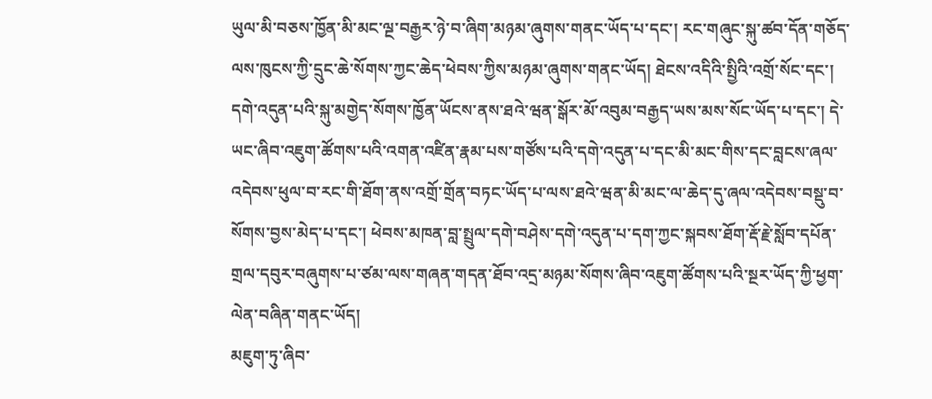ཡུལ་མི་བཅས་ཁྱོན་མི་མང་ལྔ་བརྒྱར་ཉེ་བ་ཞིག་མཉམ་ཞུགས་གནང་ཡོད་པ་དང་། རང་གཞུང་སྐུ་ཚབ་དོན་གཅོད་ལས་ཁུངས་ཀྱི་དྲུང་ཆེ་སོགས་ཀྱང་ཆེད་ཕེབས་ཀྱིས་མཉམ་ཞུགས་གནང་ཡོད། ཐེངས་འདིའི་སྤྱིའི་འགྲོ་སོང་དང་། དགེ་འདུན་པའི་སྐུ་མགྱེད་སོགས་ཁྱོན་ཡོངས་ནས་ཐའེ་ཝན་སྒོར་མོ་འབུམ་བརྒྱད་ཡས་མས་སོང་ཡོད་པ་དང་། དེ་ཡང་ཞིབ་འཇུག་ཚོགས་པའི་འགན་འཛིན་རྣམ་པས་གཙོས་པའི་དགེ་འདུན་པ་དང་མི་མང་གིས་དང་བླངས་ཞལ་འདེབས་ཕུལ་བ་རང་གི་ཐོག་ནས་འགྲོ་གྲོན་བཏང་ཡོད་པ་ལས་ཐའེ་ཝན་མི་མང་ལ་ཆེད་དུ་ཞལ་འདེབས་བསྡུ་བ་སོགས་བྱས་མེད་པ་དང་། ཕེབས་མཁན་བླ་སྤྲུལ་དགེ་བཤེས་དགེ་འདུན་པ་དག་ཀྱང་སྐབས་ཐོག་རྡོ་རྗེ་སློབ་དཔོན་གྲལ་དབུར་བཞུགས་པ་ཙམ་ལས་གཞན་གདན་ཐོབ་འདྲ་མཉམ་སོགས་ཞིབ་འཇུག་ཚོགས་པའི་སྔར་ཡོད་ཀྱི་ཕྱག་ལེན་བཞིན་གནང་ཡོད།
མཇུག་ཏུ་ཞིབ་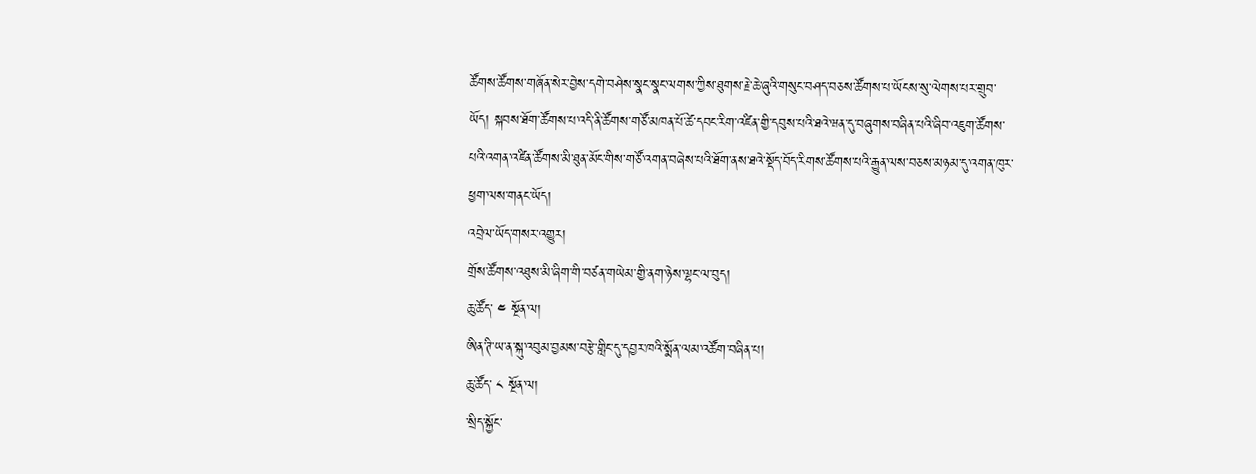ཚོགས་ཚོགས་གཞོན་སེར་བྱེས་དགེ་བཤེས་སྣང་སྣང་ལགས་ཀྱིས་ཐུགས་རྗེ་ཆེ་ཞུའི་གསུང་བཤད་བཅས་ཚོགས་པ་ཡོངས་སུ་ལེགས་པར་གྲུབ་ཡོད། སྐབས་ཐོག་ཚོགས་པ་འདི་ནི་ཚོགས་གཙོ་མཁན་པོ་ཚེ་དབང་རིག་འཛིན་གྱི་དབུས་པའི་ཐའེ་ཝན་དུ་བཞུགས་བཞིན་པའི་ཞིབ་འཇུག་ཚོགས་པའི་འགན་འཛིན་ཚོགས་མི་ཐུན་མོང་གིས་གཙོ་འགན་བཞེས་པའི་ཐོག་ནས་ཐའེ་སྡོད་བོད་རིགས་ཚོགས་པའི་རྒྱུན་ལས་བཅས་མཉམ་དུ་འགན་ཁུར་ཕྱག་ལས་གནང་ཡོད།
འབྲེལ་ཡོད་གསར་འགྱུར།
གྲོས་ཚོགས་འཐུས་མི་ཞིག་གི་བཙན་གཡེམ་གྱི་ནག་ཉེས་ལྷང་ལ་བུད།
ཆུ་ཚོད་ ༤ སྔོན་ལ།
ཨིན་ཊི་ཡ་ན་སྐུ་འབུམ་བྱམས་བརྩེ་གླིང་དུ་དབྱར་ཁའི་སྨོན་ལམ་འཚོག་བཞིན་པ།
ཆུ་ཚོད་ ༨ སྔོན་ལ།
་སྲིད་སྐྱོང་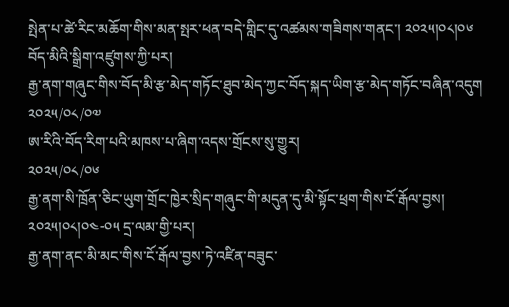སྤེན་པ་ཚེ་རིང་མཆོག་གིས་མན་སྤར་ཕན་བདེ་གླིང་དུ་འཚམས་གཟིགས་གནང་། ༢༠༢༥།༠༨།༠༦ བོད་མིའི་སྒྲིག་འཛུགས་ཀྱི་པར།
རྒྱ་ནག་གཞུང་གིས་བོད་མི་རྩ་མེད་གཏོང་ཐུབ་མེད་ཀྱང་བོད་སྐད་ཡིག་རྩ་མེད་གཏོང་བཞིན་འདུག
༢༠༢༥/༠༨/༠༧
ཨ་རིའི་བོད་རིག་པའི་མཁས་པ་ཞིག་འདས་གྲོངས་སུ་གྱུར།
༢༠༢༥/༠༨/༠༦
རྒྱ་ནག་སི་ཁྲོན་ཅིང་ཡུག་གྲོང་ཁྱེར་སྲིད་གཞུང་གི་མདུན་དུ་མི་སྟོང་ཕྲག་གིས་ངོ་རྒོལ་བྱས། ༢༠༢༥།༠༨།༠༤-༠༥ དྲ་ལམ་གྱི་པར།
རྒྱ་ནག་ནང་མི་མང་གིས་ངོ་རྒོལ་བྱས་ཏེ་འཛིན་བཟུང་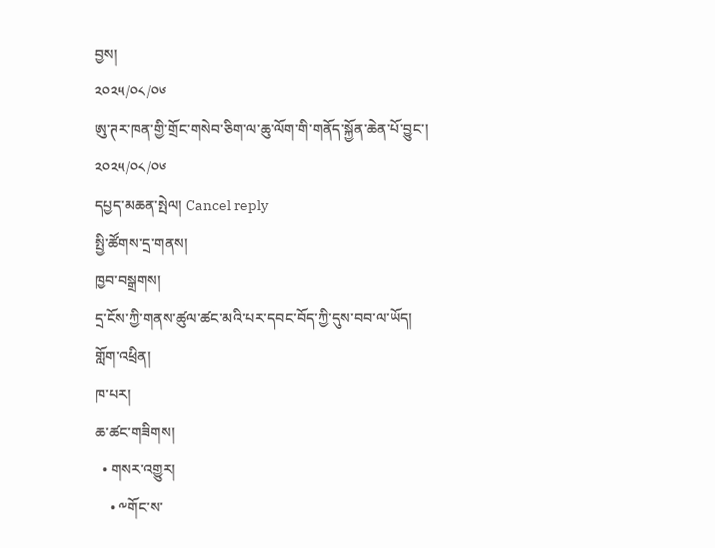བྱས།
༢༠༢༥/༠༨/༠༦
ཨུ་ཊར་ཁན་གྱི་གྲོང་གསེབ་ཅིག་ལ་ཆུ་ལོག་གི་གནོད་སྐྱོན་ཆེན་པོ་བྱུང་།
༢༠༢༥/༠༨/༠༦
དཔྱད་མཆན་སྤེལ། Cancel reply
སྤྱི་ཚོགས་དྲ་གནས།
ཁྱབ་བསྒྲགས།
དྲ་ངོས་ཀྱི་གནས་ཚུལ་ཚང་མའི་པར་དབང་བོད་ཀྱི་དུས་བབ་ལ་ཡོད།
གློག་འཕྲིན།
ཁ་པར།
ཆ་ཚང་གཟིགས།
  • གསར་འགྱུར།
    • ༸གོང་ས་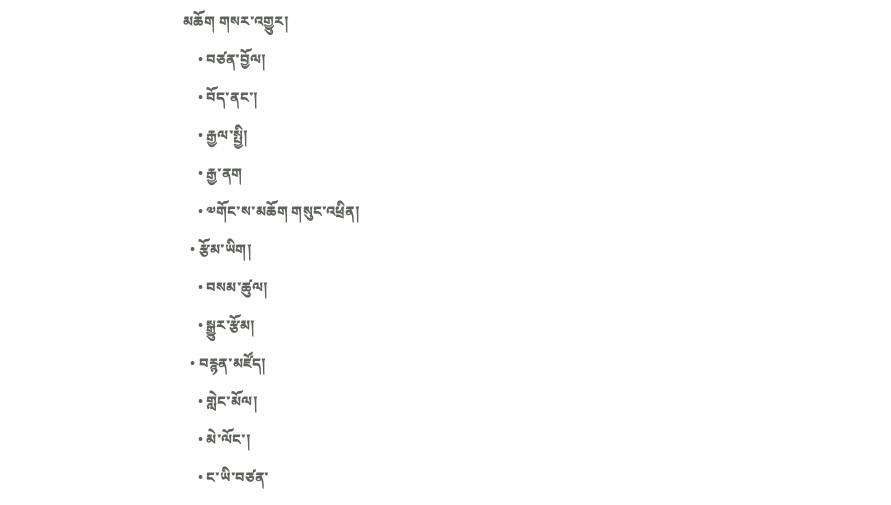མཆོག གསར་འགྱུར།
    • བཙན་བྱོལ།
    • བོད་ནང་།
    • རྒྱལ་སྤྱི།
    • རྒྱ་ནག
    • ༧གོང་ས་མཆོག གསུང་འཕྲིན།
  • རྩོམ་ཡིག།
    • བསམ་ཚུལ།
    • སྒྱུར་རྩོམ།
  • བརྙན་མཛོད།
    • གླེང་མོལ།
    • མེ་ལོང་།
    • ང་ཡི་བཙན་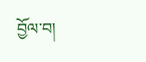བྱོལ་བ།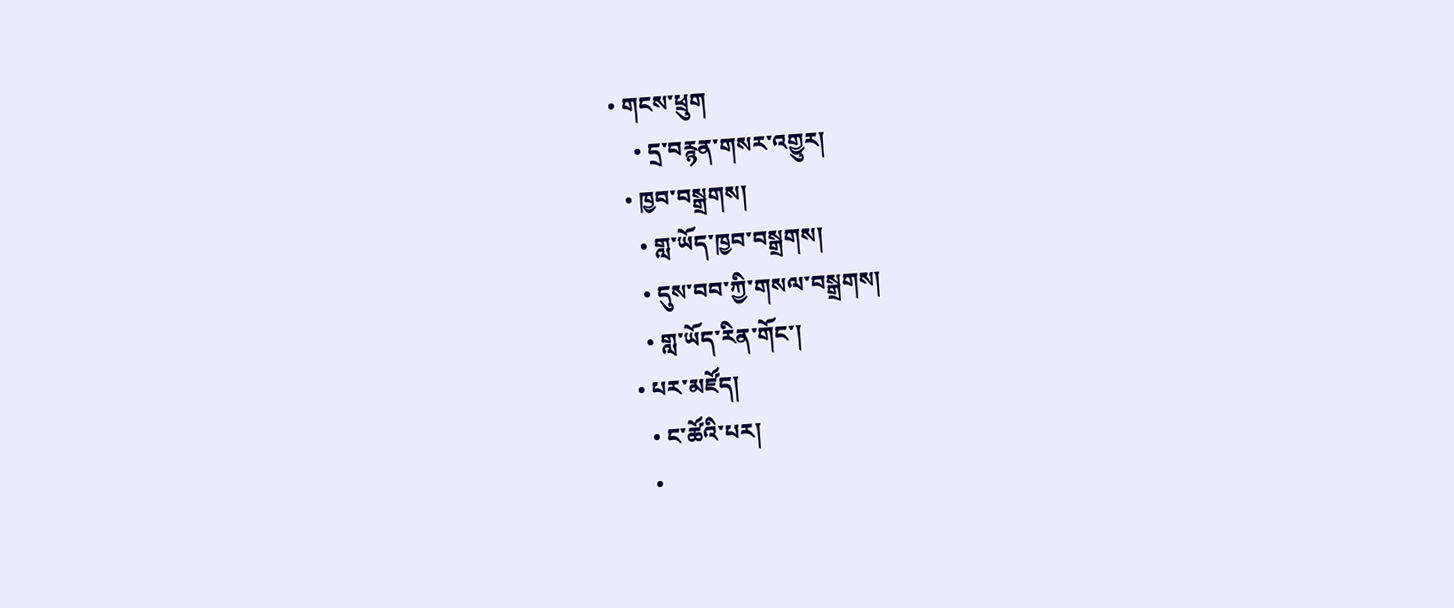• གངས་ཕྲུག
    • དྲ་བརྙན་གསར་འགྱུར།
  • ཁྱབ་བསྒྲགས།
    • གླ་ཡོད་ཁྱབ་བསྒྲགས།
    • དུས་བབ་ཀྱི་གསལ་བསྒྲགས།
    • གླ་ཡོད་རིན་གོང་།
  • པར་མཛོད།
    • ང་ཚོའི་པར།
    •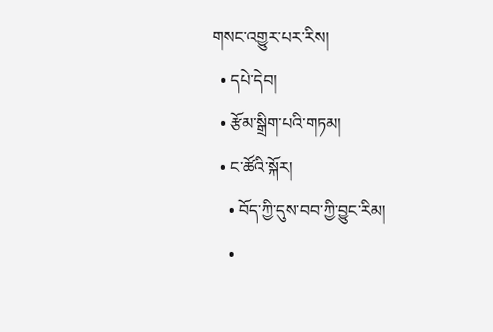གསང་འགྱུར་པར་རིས།
  • དཔེ་དེབ།
  • རྩོམ་སྒྲིག་པའི་གཏམ།
  • ང་ཚོའི་སྐོར།
    • བོད་ཀྱི་དུས་བབ་ཀྱི་བྱུང་རིམ།
    •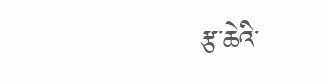རྩ་ཆེའི་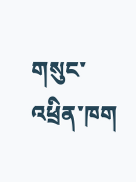གསུང་འཕྲིན་ཁག